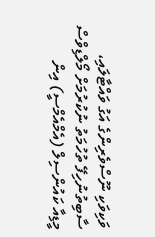ވަކިވަކި ނޫސްވެރިންގެ އަގު ވައްޓާލައި، ސާބިތުނުހިފޭ ތުހުމަތު ނުކުރުމަށް މޯލްޑިވްސް މީޑިއާ ކައުންސިލް (އެމްއެމްސީ) އިން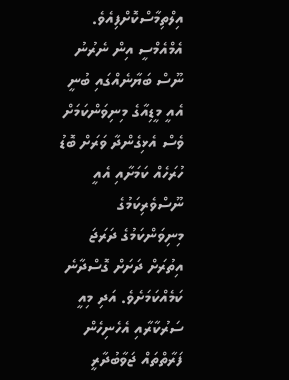އިލްތިމާސްކޮށްފިއެވެ.
އެމްއެމްސީ އިން ނެރުނު ނޫސް ބަޔާނެއްގައި ބުނީ އެއީ މީޑިއާގެ މިނިވަންކަމަށް ވެސް އެޅިގެންދާ ވަރަށް ބޮޑު ހުރަހެއް ކަމަށާއި އެއީ ނޫސްވެރިކަމުގެ މިނިވަންކަމުގެ ދަރަޖަ އިތުރަށް ދަށަށް ގޮސްދާނެ ކަމެއްކަމަށެވެ. އަދި މިއީ ސަރުކާރާއި އެހެނިހެން ފަރާތްތައް ޖަވާބުދާރީ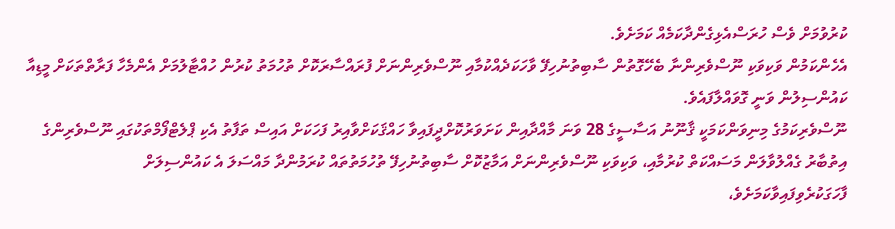ކުރުވުމަށް ވެސް ހުރަސްއެޅިގެންދާކަމެއް ކަމަށެވެ.
އެހެންކަމުން ވަކިވަކި ނޫސްވެރިންނާ ބެހޭގޮތުން ސާބިތުނުހިފޭ ވާހަކަދެއްކުމާއި ނޫސްވެރިންނަށް ފުރައްސާރަކޮށް ތުހުމަތު ކުރުން ހުއްޓާލުމަށް އެންމެހާ ފަރާތްތަކަށް މީޑިއާ ކައުންސިލުން ވަނީ ގޮވައްލާފައެވެ.
ނޫސްވެރިކަމުގެ މިނިވަންކަމަކީ ޤާނޫނު އަސާސީގެ 28 ވަނަ މާއްދާއިން ކަށަވަރުކޮށްދީފައިވާ ހައްޤަކަށްވާއިރު ފަހަކަށް އައިސް ތަފާތު އެކި ޕްލެޓްފޯމްތަކުގައި ނޫސްވެރިންގެ އިތުބާރު ގެއްލުވާލަން މަސައްކަތް ކުރުމާއި، ވަކިވަކި ނޫސްވެރިންނަށް އަމާޒުކޮށް ސާބިތުނުހިފޭ ތުހުމަތުތައް ކުރަމުންދާ މައްސަލަ އެ ކައުންސިލަށް ފާހަގަކުރެވިފައިވާކަމަށެވެ،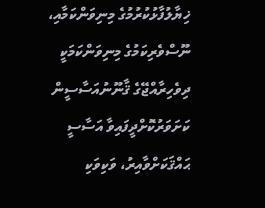ޚިޔާލުފާޅުކުރުމުގެ މިނިވަންކަމާއި، ނޫސްވެރިކަމުގެ މިނިވަންކަމަކީ ދިވެހިރާއްޖޭގެ ޤާނޫނުއަސާސީން ކަށަވަރުކޮށްދީފައިވާ އަސާސީ ޙައްޤަކަށްވާއިރު، ވަކިވަކި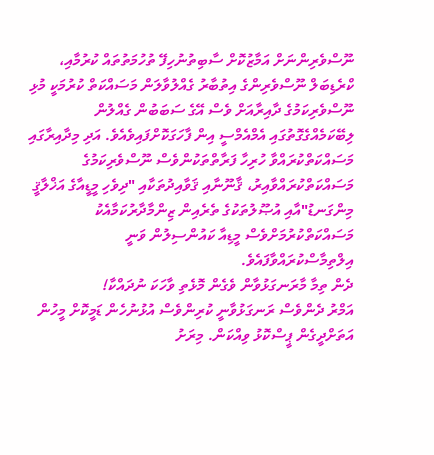ނޫސްވެރިންނަށް އަމާޒުކޮށް ސާބިތުނުހިފޭ ތުހުމަތުތައް ކުރުމާއި، ކްރެޑިބަލް ނޫސްވެރިންގެ އިތުބާރު ގެއްލުވާލަން މަސައްކަތް ކުރުމަކީ މުޅި ނޫސްވެރިކަމުގެ ދާއިރާއަށް ވެސް އޭގެ ސަބަބުން ގެއްލުން ލިބޭކަމެއްގެގޮތުގައި އެމްއެމްސީ އިން ފާހަގަކޮށްފައިވެއެވެ. އަދި މިދާއިރާގައި މަސައްކަތްކުރައްވާ ހުރިހާ ފަރާތްތަކުންވެސް ނޫސްވެރިކަމުގެ މަސައްކަތްކުރައްވާއިރު، ޤާނޫނާއި ޤަވާއިދުތަކާއި "ދިވެހި މީޑީއާގެ އަޚްލާޤީ މިންގަނޑު"އާއި އުޞޫލުތަކުގެ ތެރެއިން ޒިންމާދާރުކަމާއެކު މަސައްކަތްކުރުމަށްވެސް މީޑިއާ ކައުންސިލުން ވަނީ އިލްތިމާސްކުރައްވާފައެވެ.
ދެން ތިމާ މާރަނގަޅުވާން ވެގެން މޮޅެތި ވާހަކަ ނުދައްކާ!
އަމްރު ދެންވެސް ރަނގަޅުވާނީ ކުރިންވެސް އުޅުނުހެން ޑަމީކޮށް މީހުން އަތަށްދީގެން ޕީސްކޮޅު ވިއްކަން. މިރަށު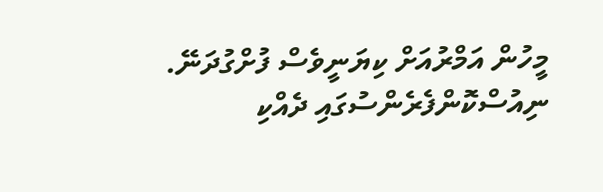މީހުން އަމްރުއަށް ކިޔަނީވެސް ފުށްގުދަނޭ.
ނިއުސްކޮންފެރެންސުގައި ދެއްކި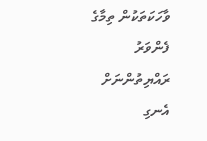ވާހަކަތަކުން ތިމާގެ ފެންވަރު ރައްޔިތުންނަށް އެނގި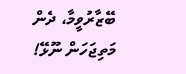ބޭޒާރުވީމާ، ދެން މަތިޖަހަން ނޫޅޭ!